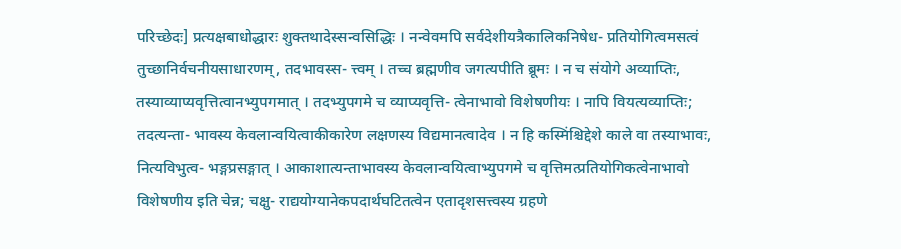परिच्छेदः] प्रत्यक्षबाधोद्धारः शुक्तथादेस्सन्वसिद्धिः । नन्वेवमपि सर्वदेशीयत्रैकालिकनिषेध- प्रतियोगित्वमसत्वं तुच्छानिर्वचनीयसाधारणम्, तदभावस्स- त्त्वम् । तच्च ब्रह्मणीव जगत्यपीति ब्रूमः । न च संयोगे अव्याप्तिः, तस्याव्याप्यवृत्तित्वानभ्युपगमात् । तदभ्युपगमे च व्याप्यवृत्ति- त्वेनाभावो विशेषणीयः । नापि वियत्यव्याप्तिः; तदत्यन्ता- भावस्य केवलान्वयित्वाकीकारेण लक्षणस्य विद्यमानत्वादेव । न हि कस्मिंश्चिद्देशे काले वा तस्याभावः, नित्यविभुत्व- भङ्गप्रसङ्गात् । आकाशात्यन्ताभावस्य केवलान्वयित्वाभ्युपगमे च वृत्तिमत्प्रतियोगिकत्वेनाभावो विशेषणीय इति चेन्न; चक्षु- राद्ययोग्यानेकपदार्थघटितत्वेन एतादृशसत्त्वस्य ग्रहणे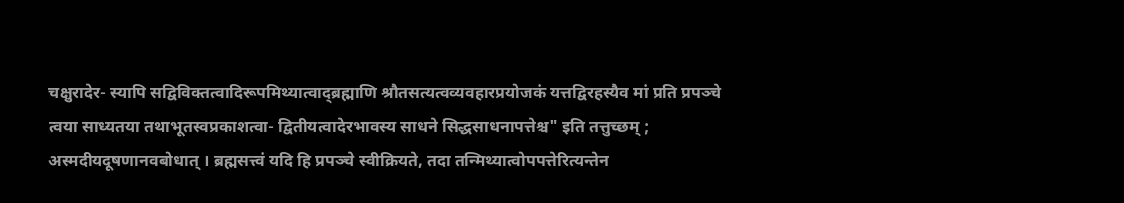चक्षुरादेर- स्यापि सद्विविक्तत्वादिरूपमिथ्यात्वाद्ब्रह्माणि श्रौतसत्यत्वव्यवहारप्रयोजकं यत्तद्विरहस्यैव मां प्रति प्रपञ्चे त्वया साध्यतया तथाभूतस्वप्रकाशत्वा- द्वितीयत्वादेरभावस्य साधने सिद्धसाधनापत्तेश्च" इति तत्तुच्छम् ; अस्मदीयदूषणानवबोधात् । ब्रह्मसत्त्वं यदि हि प्रपञ्चे स्वीक्रियते, तदा तन्मिथ्यात्वोपपत्तेरित्यन्तेन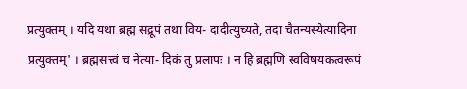प्रत्युक्तम् । यदि यथा ब्रह्म सद्रूपं तथा विय- दादीत्युच्यते, तदा चैतन्यस्येत्यादिना प्रत्युक्तम्' । ब्रह्मसत्त्वं च नेत्या- दिकं तु प्रलापः । न हि ब्रह्मणि स्वविषयकत्वरूपं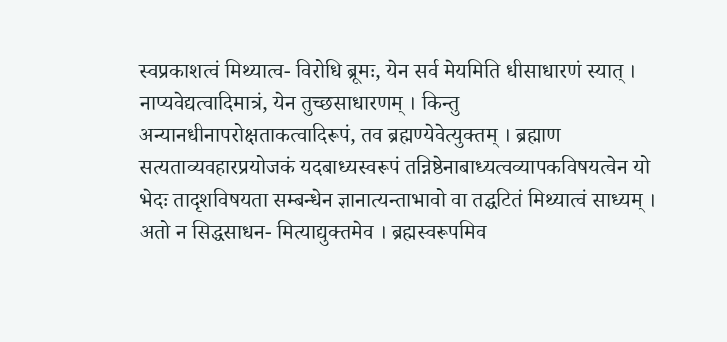स्वप्रकाशत्वं मिथ्यात्व- विरोधि ब्रूमः, येन सर्व मेयमिति धीसाधारणं स्यात् । नाप्यवेद्यत्वादिमात्रं, येन तुच्छसाधारणम् । किन्तु अन्यानधीनापरोक्षताकत्वादिरूपं, तव ब्रह्मण्येवेत्युक्तम् । ब्रह्माण सत्यताव्यवहारप्रयोजकं यदबाध्यस्वरूपं तन्निष्ठेनाबाध्यत्वव्यापकविषयत्वेन यो भेदः तादृशविषयता सम्बन्धेन ज्ञानात्यन्ताभावो वा तद्घटितं मिथ्यात्वं साध्यम् । अतो न सिद्धसाधन- मित्याद्युक्तमेव । ब्रह्मस्वरूपमिव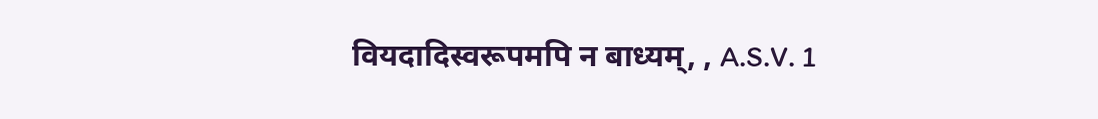वियदादिस्वरूपमपि न बाध्यम्, , A.S.V. 1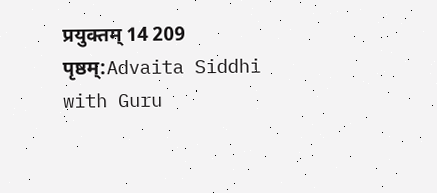प्रयुक्तम् 14 209
पृष्ठम्:Advaita Siddhi with Guru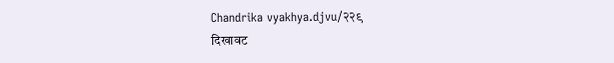Chandrika vyakhya.djvu/२२९
दिखावट